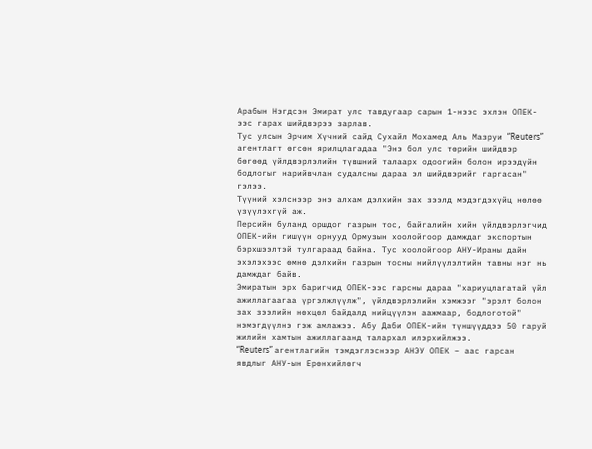Арабын Нэгдсэн Эмират улс тавдугаар сарын 1-нээс эхлэн ОПЕК-ээс гарах шийдвэрээ зарлав.
Тус улсын Эрчим Хүчний сайд Сухайл Мохамед Аль Мазруи “Reuters” агентлагт өгсөн ярилцлагадаа "Энэ бол улс төрийн шийдвэр бөгөөд үйлдвэрлэлийн түвшний талаарх одоогийн болон ирээдүйн бодлогыг нарийвчлан судалсны дараа эл шийдвэрийг гаргасан" гэлээ.
Түүний хэлснээр энэ алхам дэлхийн зах зээлд мэдэгдэхүйц нөлөө үзүүлэхгүй аж.
Персийн буланд оршдог газрын тос, байгалийн хийн үйлдвэрлэгчид ОПЕК-ийн гишүүн орнууд Ормузын хоолойгоор дамждаг экспортын бэрхшээлтэй тулгараад байна. Тус хоолойгоор АНУ-Ираны дайн эхэлэхээс өмнө дэлхийн газрын тосны нийлүүлэлтийн тавны нэг нь дамждаг байв.
Эмиратын эрх баригчид ОПЕК-ээс гарсны дараа "хариуцлагатай үйл ажиллагаагаа үргэлжлүүлж", үйлдвэрлэлийн хэмжээг "эрэлт болон зах зээлийн нөхцөл байдалд нийцүүлэн аажмаар, бодлоготой" нэмэгдүүлнэ гэж амлажээ. Абу Даби ОПЕК-ийн түншүүддээ 50 гаруй жилийн хамтын ажиллагаанд талархал илэрхийлжээ.
“Reuters” агентлагийн тэмдэглэснээр АНЭУ ОПЕК – аас гарсан явдлыг АНУ-ын Ерөнхийлөгч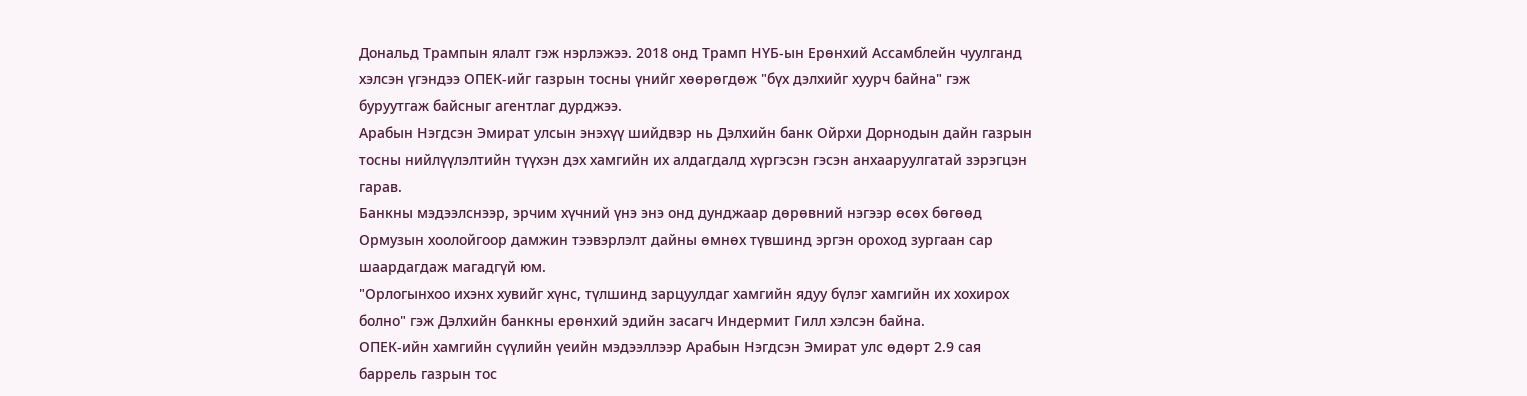Дональд Трампын ялалт гэж нэрлэжээ. 2018 онд Трамп НҮБ-ын Ерөнхий Ассамблейн чуулганд хэлсэн үгэндээ ОПЕК-ийг газрын тосны үнийг хөөрөгдөж "бүх дэлхийг хуурч байна" гэж буруутгаж байсныг агентлаг дурджээ.
Арабын Нэгдсэн Эмират улсын энэхүү шийдвэр нь Дэлхийн банк Ойрхи Дорнодын дайн газрын тосны нийлүүлэлтийн түүхэн дэх хамгийн их алдагдалд хүргэсэн гэсэн анхааруулгатай зэрэгцэн гарав.
Банкны мэдээлснээр, эрчим хүчний үнэ энэ онд дунджаар дөрөвний нэгээр өсөх бөгөөд Ормузын хоолойгоор дамжин тээвэрлэлт дайны өмнөх түвшинд эргэн ороход зургаан сар шаардагдаж магадгүй юм.
"Орлогынхоо ихэнх хувийг хүнс, түлшинд зарцуулдаг хамгийн ядуу бүлэг хамгийн их хохирох болно" гэж Дэлхийн банкны ерөнхий эдийн засагч Индермит Гилл хэлсэн байна.
ОПЕК-ийн хамгийн сүүлийн үеийн мэдээллээр Арабын Нэгдсэн Эмират улс өдөрт 2.9 сая баррель газрын тос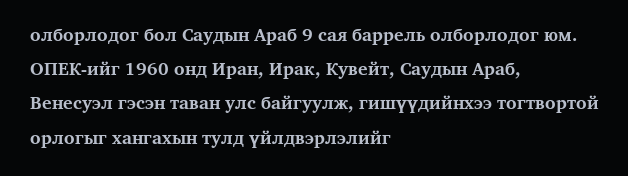олборлодог бол Саудын Араб 9 сая баррель олборлодог юм.
ОПЕК-ийг 1960 онд Иран, Ирак, Кувейт, Саудын Араб, Венесуэл гэсэн таван улс байгуулж, гишүүдийнхээ тогтвортой орлогыг хангахын тулд үйлдвэрлэлийг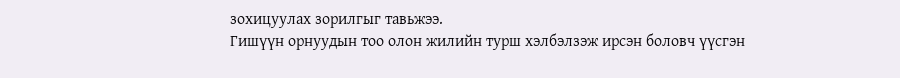зохицуулах зорилгыг тавьжээ.
Гишүүн орнуудын тоо олон жилийн турш хэлбэлзэж ирсэн боловч үүсгэн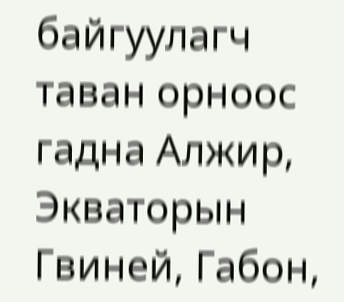байгуулагч таван орноос гадна Алжир, Экваторын Гвиней, Габон,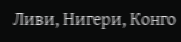Ливи, Нигери, Конго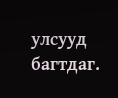улсууд багтдаг.